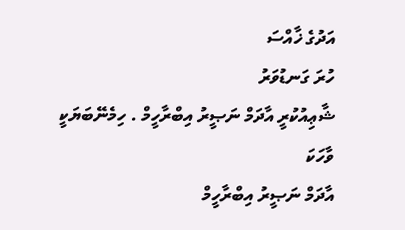އަދުގެ ޚާއްސަ
ހުރަ ގަނޑުވަރު
ޝާޢިއުކުރީ އާދަމް ނަޞީރު އިބްރާހީމް . ހިމެނޭބަޔަކީ ވާހަކަ
އާދަމް ނަޞީރު އިބްރާހީމް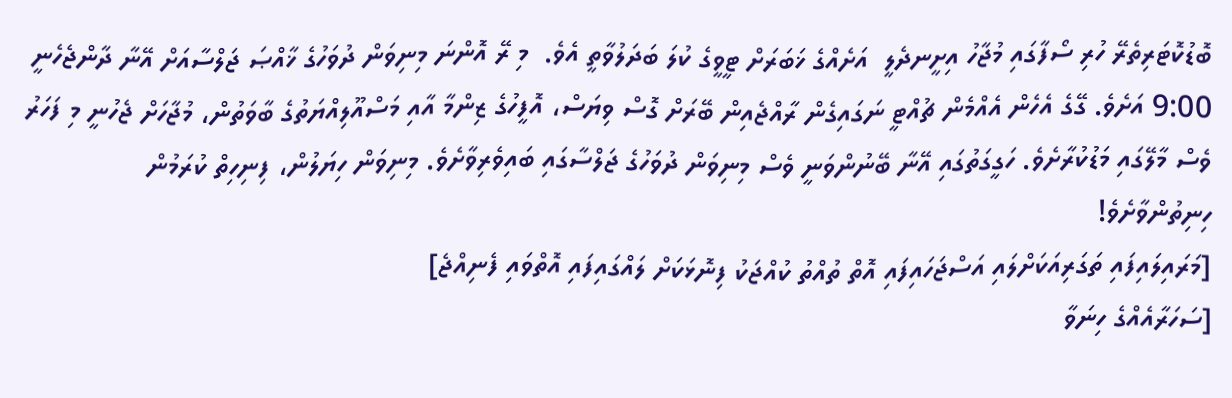ބޮޑުކޮޓަރިތެރޭ ހުރި ސޯފާގައި މުޖާހު އިށީނދެލީ  އަށެއްގެ ޚަބަރަށް ޓީވީގެ ކުލަ ބަދަލުވާތީ އެވެ.  މި ރޭ އޮންނަ މިނިވަން ދުވަހުގެ ޚާއްޞަ ޖަލްސާއަށް އޭނާ ދާންޖެހެނީ 9:00 އަށެވެ. ގޭގެ އެހެން އެއްމެން ޗުއްޓީ ނަގައިގެން ރާއްޖެއިން ބޭރަށް ގޮސް ވިޔަސް، އޮފީހުގެ ޒިންމާ އާއި މަސްއޫލިއްޔަތުގެ ބާވަތުން، މުޖާހަށް ޖެހުނީ މި ފަހަރު ވެސް މާލޭގައި މަޑުކުރާށެވެ. ހަގީގަތުގައި އޭނާ ބޭނުންވަނީ ވެސް މިނިވަން ދުވަހުގެ ޖަލްސާގައި ބައިވެރިވާށެވެ. މިނިވަން ހިޔަލުން، ފިނިހިތް ކުރަމުން  ހިނިތުންވާށެވެ!
[މަރައިލައިފައި ތަގަރިއަކަށްލައި އަސްޖަހައިފައި އޮތް ތުއްތު ކުއްޖަކު ފިނޮޅަކަށް ލައްގައިފައި އޮތްވައި ފެނިއްޖެ]
[ސަހަރާއެއްގެ ހިނަވާ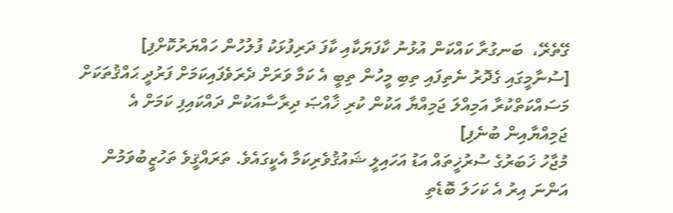ގޭތެރޭ،  ބަނގުރާ ކައްކަން އުޅުނު ކާފަޔަކާއި ކާފަ ދަރިފުޅަކު ފުލުހުން ހައްޔަރުކޮށްފި]
[ސުނާމީގައި ގެދޮރު ނެތިފައި ތިބި މީހުން ތިބީ އެ ކަމާ ވަރަށް ދެރަވެފައިކަމަށް ފަރުދީ ޙައްޤުތަކަށް މަސައްކަތްކުރާ އަމިއްލަ ޖަމިއްޔާ އަކުން ކުރި ޚާއްޞަ ދިރާސާއަކުން ދައްކައިފި ކަމަށް އެ ޖަމިއްޔާއިން ބުނެފި]
މުޖާހު ޚަބަރުގެ ސުރުޚީތައް އަޑު އަހައިލީ ޝައުޤުވެރިކަމާ އެކީގައެވެ. ތަރައްޤީވެ ތަހުޒީބުވަމުން އަންނަ އިރު އެ ކަހަލަ ބޮޑެތި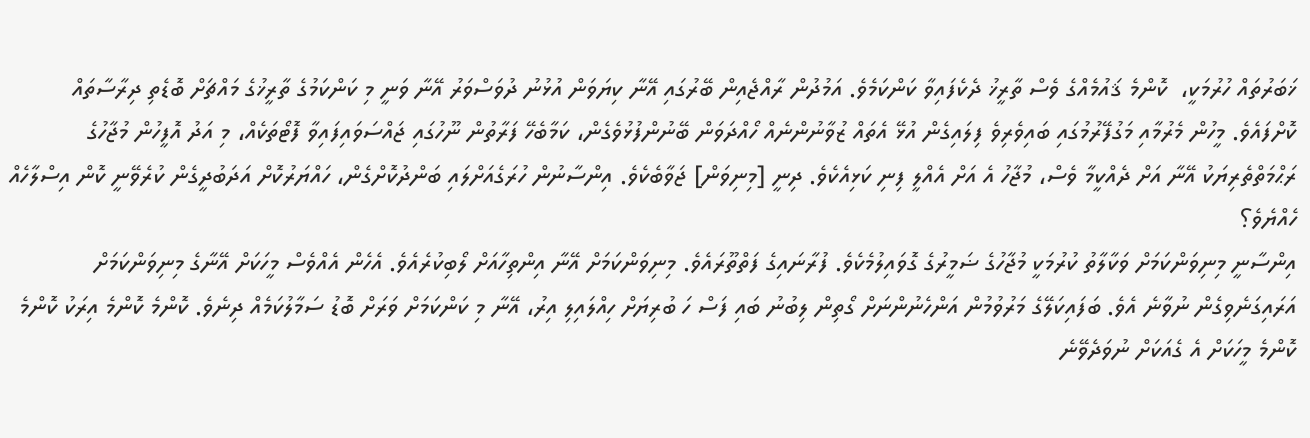ޚަބަރުތައް ހުރުމަކީ،  ކޮންމެ ޤައުމެއްގެ ވެސް ތާރީޚު ދެކެފައިވާ ކަންކަމެވެ. އަމުދުން ރާއްޖެއިން ބޭރުގައި އޭނާ ކިޔަވަން އުޅުނު ދުވަސްވަރު އޭނާ ވަނީ މި ކަންކަމުގެ ތާރީޚުގެ މައްޗަށް ބޮޑެތި ދިރާސާތައް ކޮށްފައެވެ. މީހުން މެރުމާއި މަގުފޭރުމުގައި ބައިވެރިވެ ފިލައިގެން އުޅޭ އެތައް ޒުވާނުންނެއް ހޯއްދަވަން ބޭނުންފުޅުވެގެން، ކަމާބެހޭ ފަރާތުން ނޫހުގައި ޖައްސަވައިފައިވާ ފޮޓޯތަކެއް، މި އަދު އޮފީހުން މުޖާހުގެ ރަޙްމަތްތެރިޔަކު އޭނާ އަށް ދެއްކީމާ ވެސް، މުޖާހު އެ އަށް އެއްލީ ފިނި ކަޅިއެކެވެ. ދިނީ [މިނިވަން] ޖަވާބެކެވެ. އިންސާނުން ހުރަގެއަށްލައި ބަންދުކޮށްގެން، ހައްޔަރުކޮށް އަދަބުދީގެން ކުރެވޭނީ ކޮން އިސްލާހެއް ހެއްޔެވެ؟
އިންސާނީ މިނިވަންކަމަށް ވަކާލާތު ކުރުމަކީ މުޖާހުގެ ޟަމީރުގެ ގޮވައިލުމެކެވެ. ފުރާނައިގެ ފަތްތޫރައެވެ. މިނިވަންކަމަށް އޭނާ އިންތިހާއަށް ލޯބިކުރެއެވެ. އެހެން އެއްވެސް މީހަކަށް އޭނާގެ މިނިވަންކަމަށް އަރައިގަނެވިގެން ނުވާނެ އެވެ. ބަފައިކަލޭގެ މަރުވުމުން އަންހެނުންނަށް ގޯތިން ލިބުނު ބައި ފަސް ހަ ބުރިޔަށް ހިއްލައިލި އިރު، އޭނާ މި ކަންކަމަށް ވަރަށް ބޮޑު ސަމާލުކަމެއް ދިނެވެ. ކޮންމެ ކޮންމެ އިރަކު ކޮންމެ ކޮންމެ މީހަކަށް އެ ގެއަކަށް ނުވަދެވޭނެ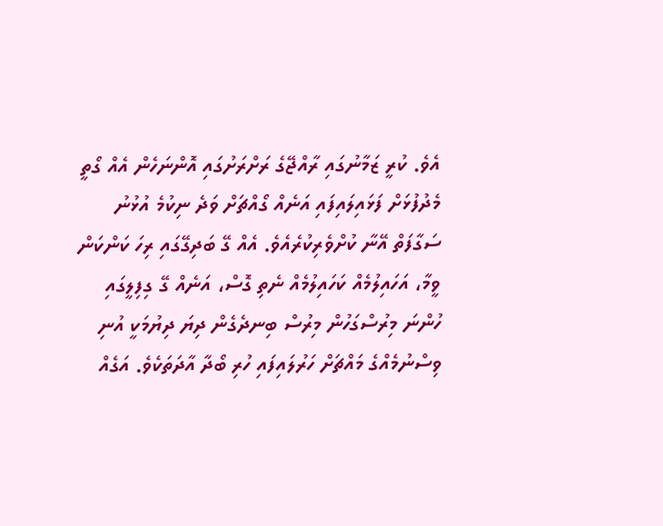އެވެ. ކުރީ ޒަމާނުގައި ރާއްޖޭގެ ރަށްރަށުގައި އޮންނަހެން އެއް ގޯތީ މެދުފުޅަށް ފަޅައިލައިފައި އަނެއް ގޯއްޗަށް ވަދެ ނިކުމެ އުޅުނު ސަގާފަތް އޭނާ ކުށްވެރިކުރެއެވެ. އެއް ގޭ ބަދިގޭގައި ރިހަ ކަންކަން ވީމާ، އަހައިލުމެއް ކަހައިލުމެއް ނެތި ގޮސް، އަނެއް ގޭ ގިފިލީގައި ހުންނަ މިރުސްގަހުން މިރުސް ބިނދެގެން ދިޔަ ދިޔުމަކީ އުނި ވިސްނުމެއްގެ މައްޗަށް ހަރުލައިފައި ހުރި ބޯދާ އާދަތަކެވެ. އަގެއް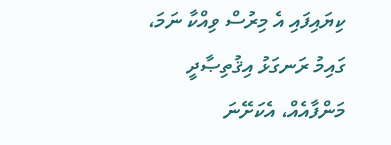ކިޔައިފައި އެ މިރުސް ވިއްކާ ނަމަ، ގައިމު ރަނގަޅު އިޤުތިޞާދީ މަންފާއެއް، އެކަށޭނަ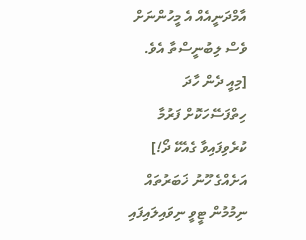އާމްދަނީއެއް އެ މީހުންނަށް ވެސް ލިބުނީސްތާ އެވެ.
[މިއީ ދެން ހާދަ ހިތްފަސޭހަކޮށް ފަރުމާ ކުރެވިފައިވާ ގެއެކޭ ދޯ!]
އަށެއްގެ ހޫނު ޚަބަރުތައް ނިމުމުން ޓީވީ ނިވައިލައިފައި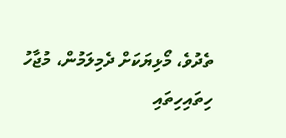ތެދުވެ، މޯޅިޔަކަށް ދެމިލަމުން، މުޖާހު ހިތައިހިތައި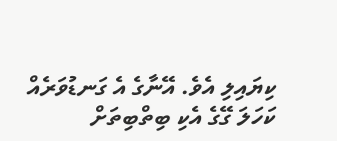ކިޔައިލި އެވެ. އޭނާގެ އެ ގަނޑުވަރެއް ކަހަލަ ގޭގެ އެކި ބިތްބިތަށް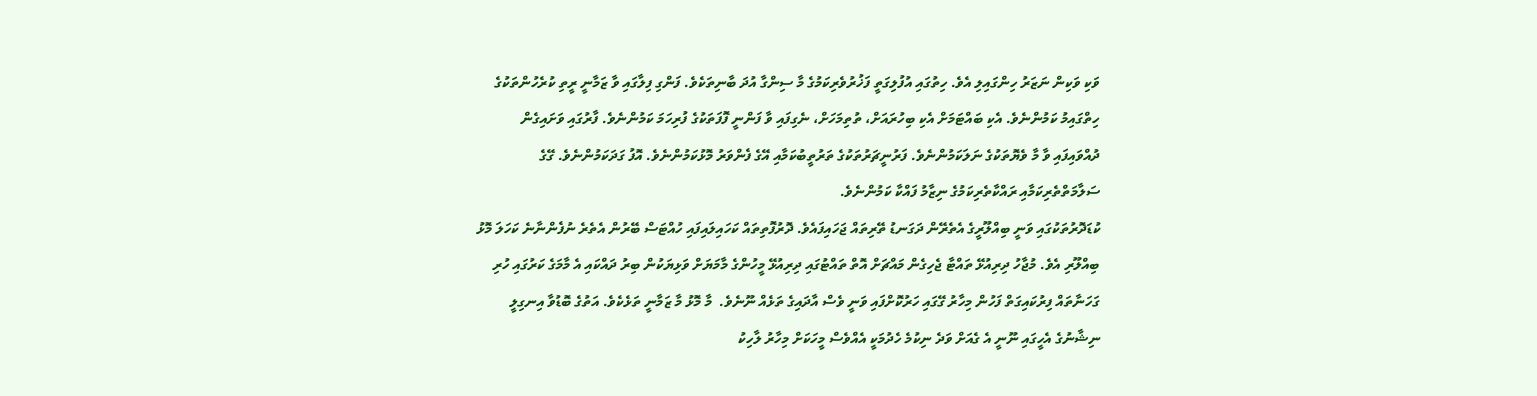ވަކި ވަކިން ނަޒަރު ހިންގައިލި އެވެ. ހިތުގައި އުފުލިގަތީ ފަޚުރުވެރިކަމުގެ މާ ސިންގާ އުދަ ބާނިތަކެވެ. ފަންގި ފިލާގައި ވާ ޒަމާނީ ރީތި ކުރެހުންތަކުގެ ހިތްގައިމު ކަމުންނެވެ. އެކި ބައްޓަމަށް އެކި ބިހުރައަށް، ތުތިމަހަށް، ނެގިފައި ވާ ފަންނީ ފޮފަތަކުގެ ފުރިހަމަ ކަމުންނެވެ. ފާރުގައި ވަށައިގެން ދުއްވައިފައި ވާ މާ ވެޔޮތަކުގެ ނަލަކަމުންނެވެ. ފަރުނީޗަރުތަކުގެ ތަރުތީބުކަމާއި އޭގެ ފެންވަރު މޮޅުކަމުންނެވެ. އޮފު ގަދަކަމުންނެވެ. ގޭގެ ސަލާމަތްތެރިކަމާއި ރައްކާތެރިކަމުގެ ނިޒާމު ފައްކާ ކަމުންނެވެ.
ކުޑަދޮރުތަކުގައި ވަނީ ބިއްލޫރީގެ އެތެރޭން ދަގަނޑު ތޭރިތައް ޖަހައިފައެވެ. ދޮރުފޮތިތައް ކަހައިލައިފައި ހުއްޓަސް ބޭރުން އެތެރެ ނުފެންނާނެ ކަހަލަ މޮޅު ބިއްލޫރި އެވެ. މުޖާހު ދިރިއުޅޭ ތައްޓާ ޖެހިގެން މައްޗަށް އޮތް ތައްޓުގައި ދިރިއުޅޭ މީހުންގެ މާމަޔަށް ވަޅިޔަކުން ބިރު ދައްކައި އެ މާމަގެ ކަރުގައި ހުރި ގަހަނާތައް ފިރުކައިގަތް ފަހުން މިހާރު ގޭގައި ހަރުކޮށްފައި ވަނީ ވެސް އާދައިގެ ތަޅެއް ނޫނެވެ.  މާ މޮޅު މާ ޒަމާނީ ތަޅެކެވެ. އަތުގެ ބޮޑުވާ އިނގިލީ ނިޝާނުގެ އެހީގައި ނޫނީ އެ ގެއަށް ވަދެ ނިކުމެ ހެދުމަކީ އެއްވެސް މީހަކަށް މިހާރު ލާހިކު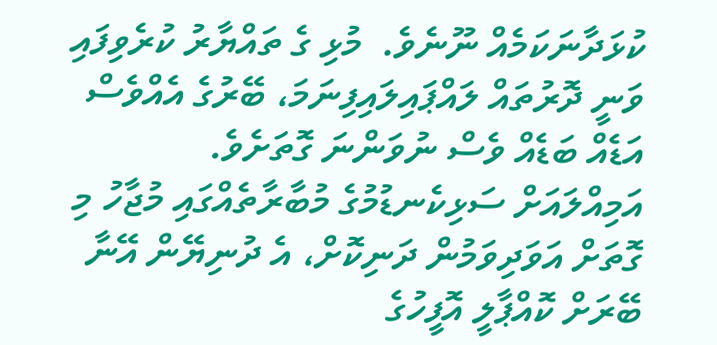ކުޅަދާނަކަމެއް ނޫނެވެ.  މުޅި ގެ ތައްޔާރު ކުރެވިފައި ވަނީ ދޮރުތައް ލައްޕައިލައިފިނަމަ، ބޭރުގެ އެއްވެސް އަޑެއް ބަޑެއް ވެސް ނުވަންނަ ގޮތަށެވެ.
އަމިއްލައަށް ސަޅިކެނޑުމުގެ މުބާރާތެއްގައި މުޖާހު މި ގޮތަށް އަވަދިވަމުން ދަނިކޮށް، އެ ދުނިޔޭން އޭނާ ބޭރަށް ކޮއްޕާލީ އޮފީހުގެ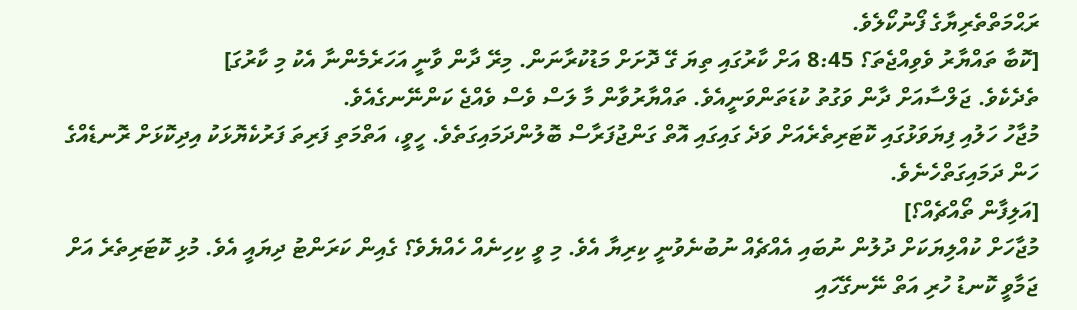ރަޙްމަތްތެރިޔާގެ ފޯނުކޯލެވެ.
[ކޮބާ ތައްޔާރު ވެވިއްޖެތަ؟ 8:45 އަށް ކާރުގައި ތިޔަ ގޭ ދޮށަށް މަޑުކުރާނަން. މިރޭ ދާން ވާނީ އަހަރެމެންނާ އެކު މި ކާރުގަ]
ތެދެކެވެ. ޖަލްސާއަށް ދާން ވަގުތު ކުޑަތަންވަނީއެވެ. ތައްޔާރުވާން މާ ލަސް ވެސް ވެއްޖެ ކަންނޭނގެއެވެ.
މުޖާހު ހަލުއި ފިޔަވަޅުގައި ކޮޓަރިތެރެއަށް ވަދެ ގައިގައި އޮތް ގަންޖުފަރާސް ބޮލުންދަމައިގަތެވެ. ހީވީ، އަތްމަތި ފަރިތަ ފަރުކެޔޮޅަކު އިދިކޮޅަށް ރޮނޑެއްގެ ހަން ދަމައިގަތްހެނެވެ.
[އަލިފާން ތޯއްޗެއް؟]
މުޖާހަށް ކުއްލިޔަކަށް ދުލުން ނުބައި އެއްޗެއް ނުބުނެވުނީ ކިރިޔާ އެވެ. މި ވީ ކިހިނެއް ހެއްޔެވެ؟ ގެއިން ކަރަންޓު ދިޔައީ އެވެ. މުޅި ކޮޓަރިތެރެ އަށް ޖަމާވީ ކޮނޑު ހުރި އަތް ނޭނގޭހައި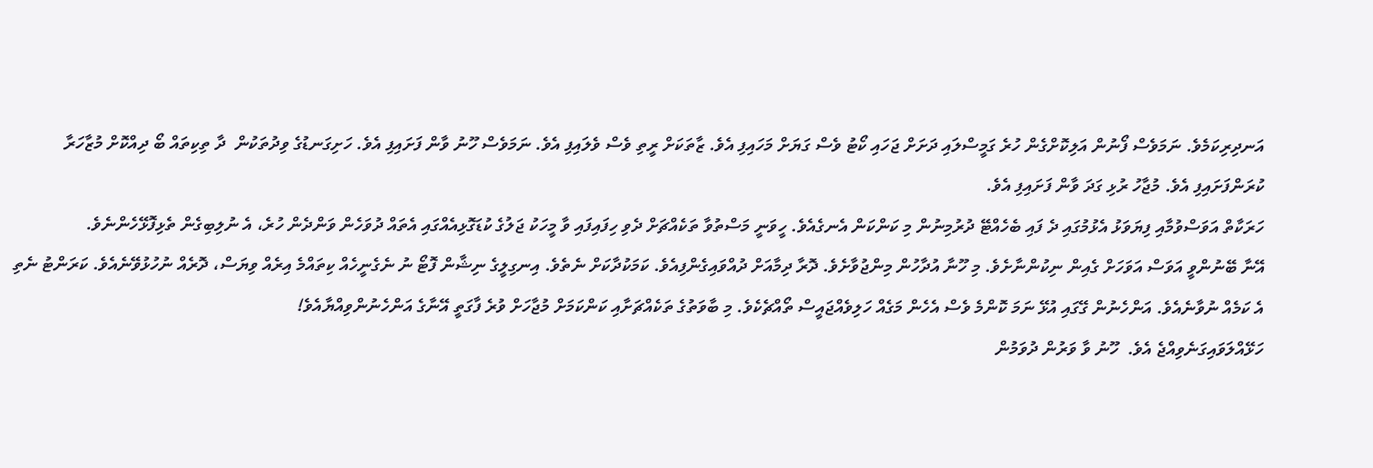އަނދިރިކަމެވެ. ނަމަވެސް ފޯނުން އަލިކޮށްގެން ހުރެ ގަމީސްލައި ދަށަށް ޖަހައި ކޯޓު ވެސް ގަޔަށް މަހައިފި އެވެ. ޒާތަކަށް ރީތި ވެސް ވެލައިފި އެވެ. ނަމަވެސް ހޫނު ވާން ފަށައިފި އެވެ. ހަށިގަނޑުގެ ވިދުތަކުން  ދާ ތިކިތައް ބޯ ދިއްކޮށް މުޒާހަރާ ކުރަންފަށައިފި އެވެ. މުޖާހު ރުޅި ގަދަ ވާން ފަށައިފި އެވެ.
ހަރަކާތް އަވަސްވުމާއި ފިޔަވަޅު އެޅުމުގައި ދެ ފައި ބެހެއްޓޭ ދުރުމިނުން މި ކަންކަން އެނގެއެވެ. ހީވަނީ މަސްތުވާ ތަކެއްޗަށް ދެވި ހިފައިފައި ވާ މީހަކު ޖަލުގެ ކުޑަގޮޅިއެއްގައި އެތައް ދުވަހެން ވަންދެން ހުރެ، އެ ނުލިބިގެން ތެޅިފޮޅޭހެންނެވެ.
އޭނާ ބޭނުންވީ އަވަސް އަވަހަށް ގެއިން ނިކުންނާށެވެ. މި ހޫނާ އުދާހުން މިންޖުވާށެވެ. ދޮރާ ދިމާއަށް ދުއްވައިގެންފިއެވެ. ކަމަކުދާކަށް ނެތެވެ. އިނގިލީގެ ނިޝާން ފޮޓޯ ނު ނެގެނީހެއް ކިތައްމެ އިރެއް ވިޔަސް، ދޮރެއް ނުހުޅުވޭނެއެވެ. ކަރަންޓު ނެތި އެ ކަމެއް ނުވާނެއެވެ. އަންހެނުން ގޭގައި އުޅޭ ނަމަ ކޮންމެ ވެސް އެހެން މަގެއް ހަލިވެއްޖައީސް ތޯއްޗެކެވެ. މި ބާވަތުގެ ތަކެއްޗަށާއި ކަންކަމަށް މުޖާހަށް ވުރެ ފާގަތީ އޭނާގެ އަންހެނުންވިއްޔާއެވެ!
ހަޅޭއްލަވައިގަނެވިއްޖެ އެވެ.  ހޫނު ވާ ވަރުން ދުވަމުން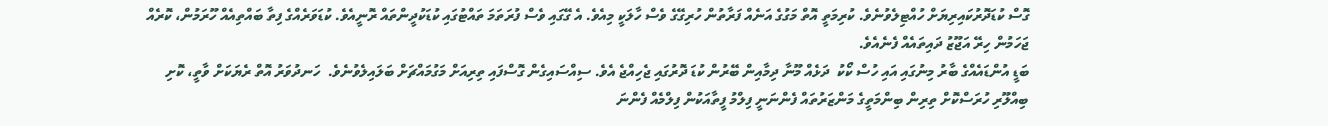ގޮސް ކުޑަދޮރުކައިރިޔަށް ހުއްޓިލެވުނެވެ. ކުރިމަތީ އޮތް މަގުގެ އަނެއް ފަރާތުން ހުރިގޭގެ ވެސް ހާލަކީ މިއެވެ. އެ ގޭގައި ވެސް ފުރަތަމަ ތައްޓުގައި ކުޑަކުދީންތައް ރޮނީއެވެ. ކުޑަވަރެއްގެ ފިތާ ބައްތިއެއް ހޫރަމުން، ކޮރެއް ޖަހަމުން ހިރޭ އަޖޫޒު ދައިތައެއް ފެނެއެވެ.
ބަޑީ އުންޑައެއްގެ ބާރު މިނުގައި އައި ހުސް ކޯކު  ދަޅެއް މޫނާ ދިމާއިން ބޭރުން ކުޑަ ދޮރުގައި ޖެހިއްޖެ އެވެ. ސިއްސައިގެން ގޮސްފައި ތިރިއަށް މަގުމައްޗަށް ބަލައިލެވުނެވެ.  ހަނދުވަރު އޮތް ރެޔަކަށް ވާތީ، ކޮށި ބިއްލޫރި ހުރަސްކޮށް ތިރިން ބިންމަތީގެ މަންޒަރުތައް ފެންނަނީ ފިލްމު ފީތާއަކުން ފިލްމެއް ފެންނަ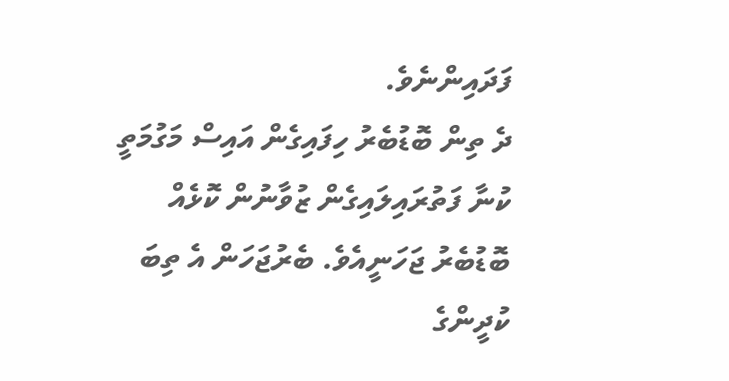ފަދައިންނެވެ.
ދެ ތިން ބޮޑުބެރު ހިފައިގެން އައިސް މަގުމަތީ ކުނާ ފަތުރައިލައިގެން ޒުވާނުން ކޮޅެއް ބޮޑުބެރު ޖަހަނީއެވެ. ބެރުޖަހަން އެ ތިބަ ކުދީންގެ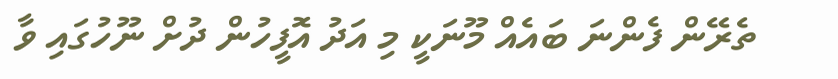ތެރޭން ފެންނަ ބައެއް މޫނަކީ މި އަދު އޮފީހުން ދުށް ނޫހުގައި ވާ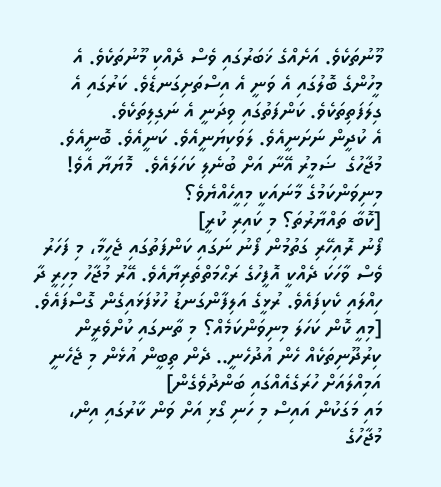މޫނުތަކެވެ. އަށެއްގެ ޚަބަރުގައި ވެސް ދެއްކި މޫނުތަކެވެ. އެ މީހުންގެ ބޮލުގައި އެ ވަނީ އެ އިސްތަށިގަނޑެވެ. ކަރުގައި އެ ގިލަފަތިތަކެވެ. ކަންފަތުގައި ވިދަނީ އެ ނަގިލިތަކެވެ.
އެ ކުދީން ނަށަނީއެވެ. ލަވަކިޔަނީއެވެ. ކަނީއެވެ. ބޮނީއެވެ.  މުޖާހުގެ  ޟަމީރު އޭނާ އަށް ބުނެލި ކަހަލައެވެ.  މޮޔަޔާ އެވެ! މިނިވަންކަމުގެ މާނައަކީ މިއީހެއްޔެވެ؟
[ކޮބާ ތައްޔާރުތަ؟ މި ކައިރި ކުރީ]
ފޯނު ރޮއިހޭރި ގަތުމުން ފޯނު ނަގައި ކަންފަތުގައި ޖެހީމާ، މި ފަހަރު ވެސް ވާހަކަ ދެއްކީ އޮފީހުގެ ރަޙްމަތްތެރިޔާއެވެ. އޭރު މުޖާހު މިހިރީ ދާ ހިއްލައި ކެކިފައެވެ. ރުޅީގެ އަލިފާންގަނޑު ހުޅުފަޅައިގެން ގޮސްފައެވެ.
[މިއީ ކޮން ކަހަލަ މިނިވަންކަމެއް؟ މި ތާނގައި ކުށްވެރީން ކިރުދޫނިތަކެއް ހެން އުދުހެނީ.. ދެން ތިބީން އުޅެން މި ޖެހެނީ އަމިއްލައަށް ހުރަގެއެއްގައި ބަންދުވެގެން]
މައި މަގަކުން އައިސް މި ހަނި ގޯޅި އަށް ވަން ކާރުގައި އިން،  މުޖާހުގެ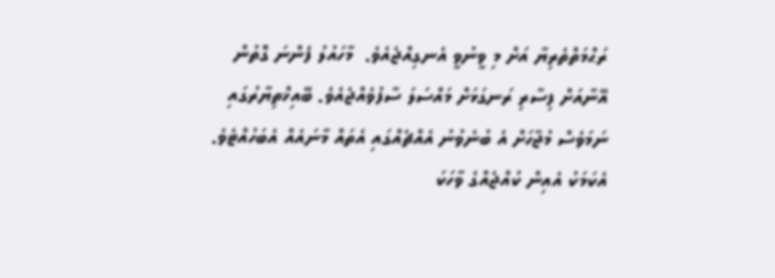ރަޙްމަތްތެރިޔާ އަށް މި ވީނުވީ އެނގިއްޖެއެވެ.  މާހައުލު ފެންނަ ގޮތުން އޭނާއަށް ފިސާރި ރަނގަޅަށް މައްސަލަ ސާފުވެއްޖެއެވެ. ބޭއިޚްތިޔާރުގައި ނަމަވެސް މުޖާހަށް އެ ބުނެވުނު އެއްޗެއްގައި އެތައް މާނައެއް އެބަހުއްޓެވެ.  އެކަމަކު އެއިން ކުއްޖެއްގެ ވާހަކަ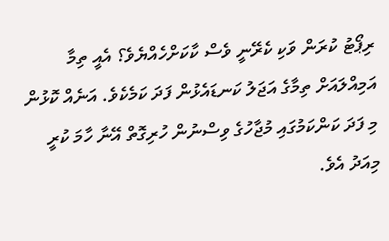ރިޕޯޓު ކުރަން ވަކި ކެރޭނީ ވެސް ކާކަށްހެއްޔެވެ؟ އެއީ ތިމާ އަމިއްލައަށް ތިމާގެ އަޖަލު ކަނޑައެޅުން ފަދަ ކަމެކެވެ. އަނެއް ކޮޅުން މި ފަދަ ކަންކަމުގައި މުޖާހުގެ ވިސްނުން ހުރިގޮތް އޭނާ ހާމަ ކުރީ މިއަދު އެވެ.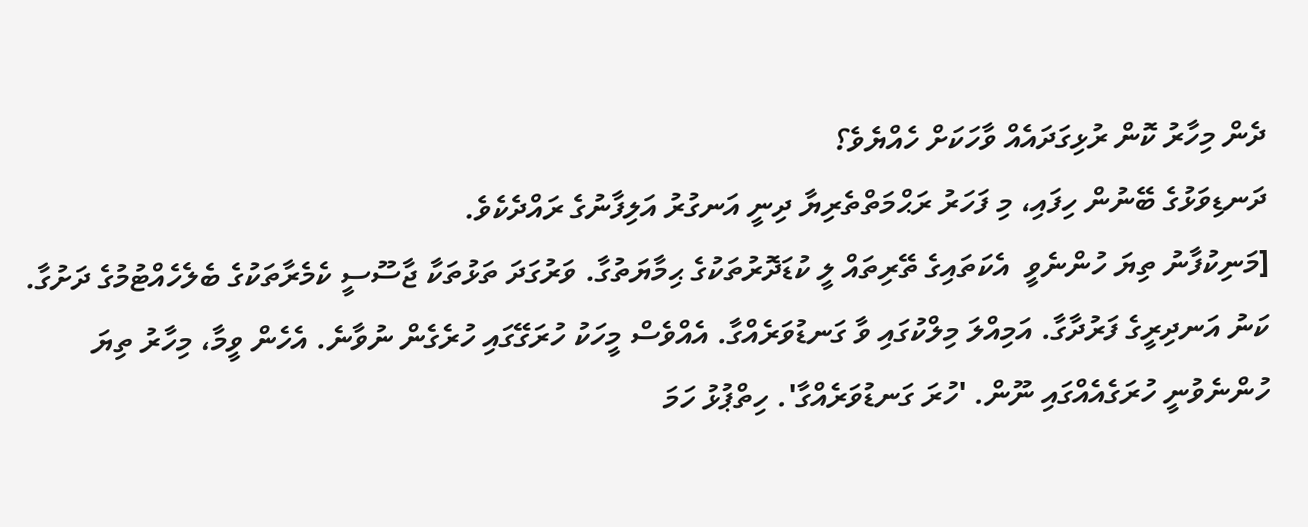ދެން މިހާރު ކޮން ރުޅިގަދައެއް ވާހަކަށް ހެއްޔެވެ؟
ދަނޑިވަޅުގެ ބޭނުން ހިފައި، މި ފަހަރު ރަޙްމަތްތެރިޔާ ދިނީ އަނގުރު އަލިފާނުގެ ރައްދެކެވެ.
[މަނިކުފާނު ތިޔަ ހުންނެވީ  އެކަތައިގެ ތޭރިތައް ލީ ކުޑަދޮރުތަކުގެ ޙިމާޔަތުގާ. ވަރުގަދަ ތަޅުތަކާ ޖާސޫސީ ކެމެރާތަކުގެ ބެލެހެއްޓުމުގެ ދަށުގާ. ކަނު އަނދިރީގެ ފަރުދާގާ. އަމިއްލަ މިލްކުގައި ވާ ގަނޑުވަރެއްގާ. އެއްވެސް މީހަކު ހުރަގޭގައި ހުރެގެން ނުވާނެ. އެހެން ވީމާ، މިހާރު ތިޔަ ހުންނެވުނީ ހުރަގެއެއްގައި ނޫން. 'ހުރަ ގަނޑުވަރެއްގާ'. ހިތްޕުޅު ހަމަ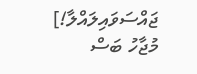ޖައްސަވައިލައްލާ!]
މުޖާހު ބަސް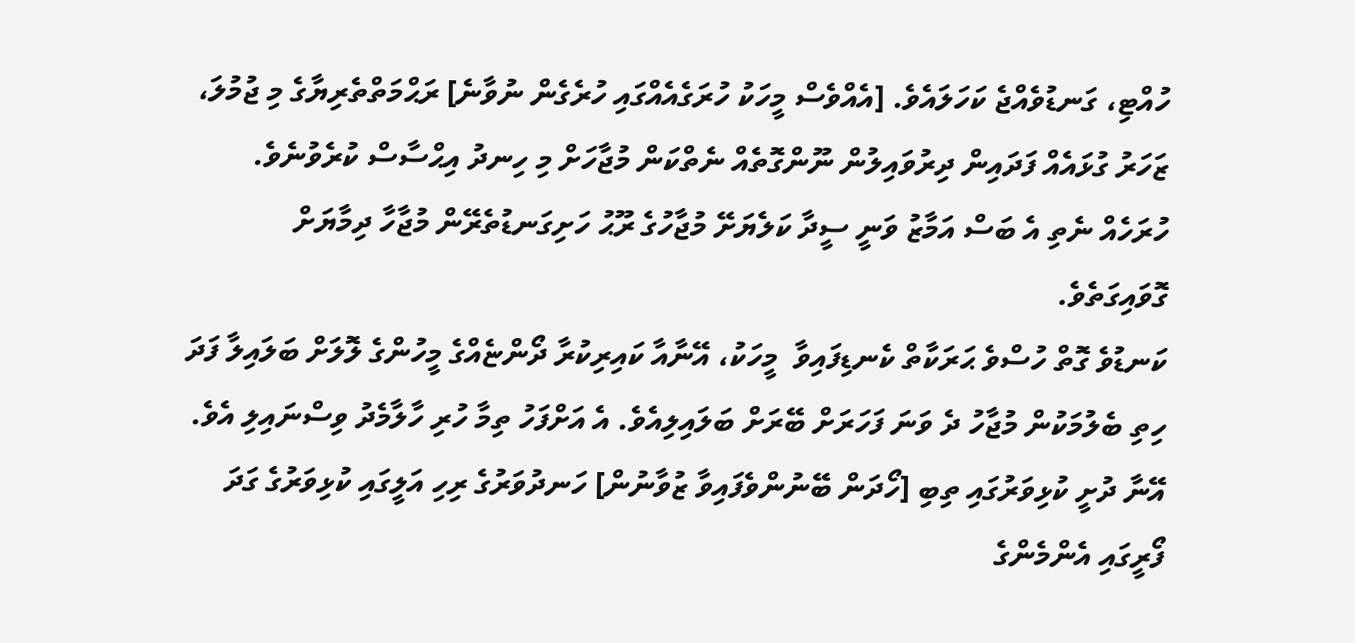ހުއްޓި، ގަނޑުވެއްޖެ ކަހަލައެވެ. [އެއްވެސް މީހަކު ހުރަގެއެއްގައި ހުރެގެން ނުވާނެ] ރަޙްމަތްތެރިޔާގެ މި ޖުމުލަ، ޒަހަރު ގުޅައެއް ފަދައިން ދިރުވައިލުން ނޫންގޮތެއް ނެތްކަން މުޖާހަށް މި ހިނދު އިޙްސާސް ކުރެވުނެވެ. ހުރަހެއް ނެތި އެ ބަސް އަމާޒު ވަނީ ސީދާ ކަލެޔަށޭ މުޖާހުގެ ރޫޙު ހަށިގަނޑުތެރޭން މުޖާހާ ދިމާޔަށް ގޮވައިގަތެވެ.
ކަނޑުވެ ގޮތް ހުސްވެ ޙަރަކާތް ކެނޑިފައިވާ  މީހަކު، އޭނާއާ ކައިރިކުރާ ދޯންޏެއްގެ މީހުންގެ ލޮލަށް ބަލައިލާ ފަދަ ހިތި ބެލުމަކުން މުޖާހު ދެ ވަނަ ފަހަރަށް ބޭރަށް ބަލައިލިއެވެ. އެ އަށްފަހު ތިމާ ހުރި ހާލާމެދު ވިސްނައިލި އެވެ. އޭނާ ދުށީ ކުޅިވަރުގައި ތިބި [ހޯދަން ބޭނުންވެފައިވާ ޒުވާނުން] ހަނދުވަރުގެ ރިހި އަލީގައި ކުޅިވަރުގެ ގަދަ ފޯރީގައި އެންމެންގެ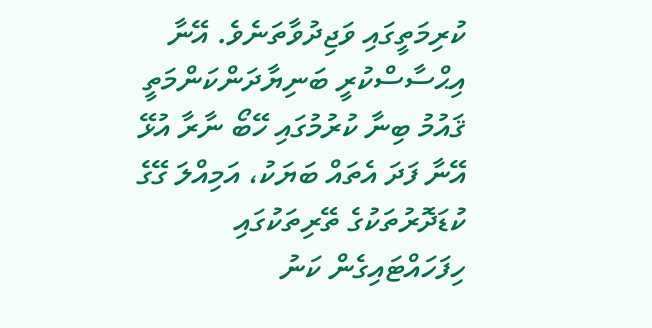ކުރިމަތީގައި ވަޖިދުވާތަނެވެ. އޭނާ އިޙްސާސްކުރީ ބަނިޔާދަންކަންމަތީ ޤައުމު ބިނާ ކުރުމުގައި ހޭބޯ ނާރާ އުޅޭ އޭނާ ފަދަ އެތައް ބަޔަކު، އަމިއްލަ ގޭގެ ކުޑަދޮރުތަކުގެ ތޭރިތަކުގައި ހިފަހައްޓައިގެން ކަނު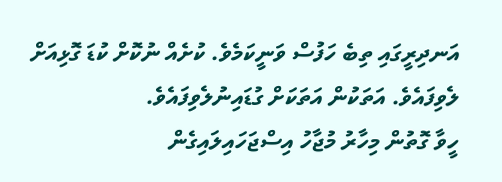އަނދިރީގައި ތިބެ ހަފުސް ވަނީކަމެވެ. ކުށެއް ނުކޮށް ކުޑަ ގޮޅިއަށް ލެވިފައެވެ. އަތަކުން އަތަކަށް ގުޑައިނުލެވިފައެވެ.
ހީވާ ގޮތުން މިހާރު މުޖާހު އިސްޖަހައިލައިގެން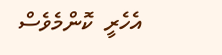އެހެރީ  ކޮންމެވެސް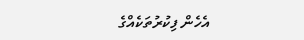އެހެން ފިކުރުތަކެއްގެ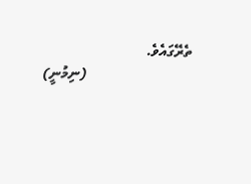ތެރޭގައެވެ.
                             (ނިމުނީ)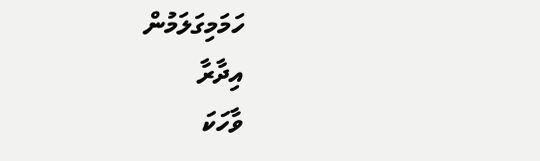ހަމަމިގަލަމުން
އިދާރާ
ވާހަކަ